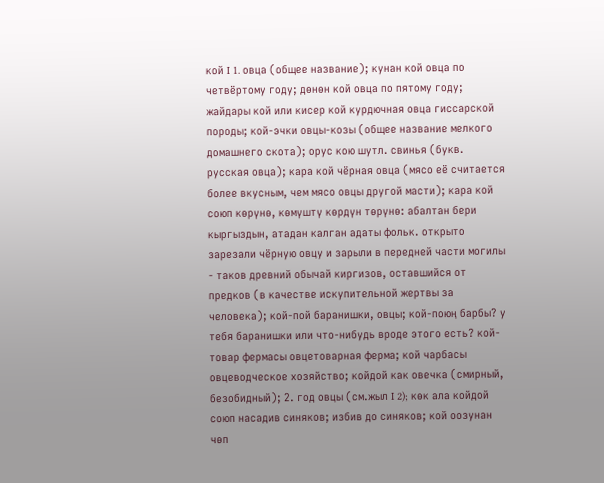кой I 1. овца (общее название); кунан кой овца по четвёртому году; дөнөн кой овца по пятому году; жайдары кой или кисер кой курдючная овца гиссарской породы; кой-эчки овцы-козы (общее название мелкого домашнего скота); орус кою шутл. свинья (букв. русская овца); кара кой чёрная овца (мясо её считается более вкусным, чем мясо овцы другой масти); кара кой союп көрүнө, көмүштү көрдүн төрүнө: абалтан бери кыргыздын, атадан калган адаты фольк. открыто зарезали чёрную овцу и зарыли в передней части могилы - таков древний обычай киргизов, оставшийся от предков (в качестве искупительной жертвы за человека); кой-пой баранишки, овцы; кой-поюң барбы? у тебя баранишки или что-нибудь вроде этого есть? кой-товар фермасы овцетоварная ферма; кой чарбасы овцеводческое хозяйство; койдой как овечка (смирный, безобидный); 2. год овцы (см.жыл I 2); көк ала койдой союп насадив синяков; избив до синяков; кой оозунан чөп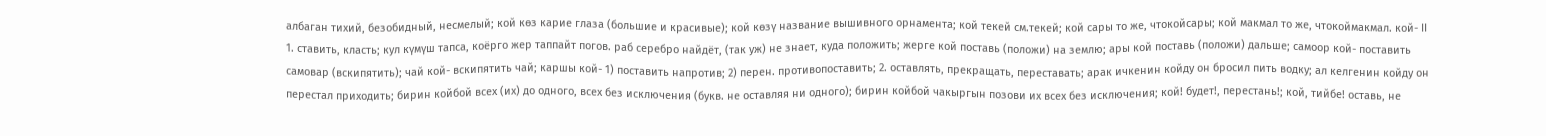албаган тихий, безобидный, несмелый; кой көз карие глаза (большие и красивые); кой көзү название вышивного орнамента; кой текей см.текей; кой сары то же, чтокойсары; кой макмал то же, чтокоймакмал. кой- II 1. ставить, класть; кул күмүш тапса, коёрго жер таппайт погов. раб серебро найдёт, (так уж) не знает, куда положить; жерге кой поставь (положи) на землю; ары кой поставь (положи) дальше; самоор кой- поставить самовар (вскипятить); чай кой- вскипятить чай; каршы кой- 1) поставить напротив; 2) перен. противопоставить; 2. оставлять, прекращать, переставать; арак ичкенин койду он бросил пить водку; ал келгенин койду он перестал приходить; бирин койбой всех (их) до одного, всех без исключения (букв. не оставляя ни одного); бирин койбой чакыргын позови их всех без исключения; кой! будет!, перестань!; кой, тийбе! оставь, не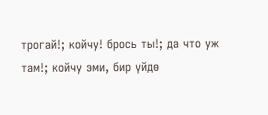трогай!; койчу! брось ты!; да что уж там!; койчу эми, бир үйдө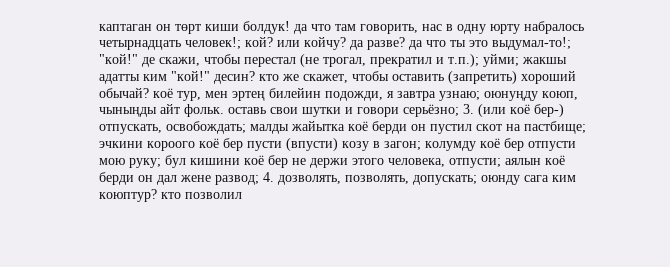каптаган он төрт киши болдук! да что там говорить, нас в одну юрту набралось четырнадцать человек!; кой? или койчу? да разве? да что ты это выдумал-то!; "кой!" де скажи, чтобы перестал (не трогал, прекратил и т.п.); уйми; жакшы адатты ким "кой!" десин? кто же скажет, чтобы оставить (запретить) хороший обычай? коё тур, мен эртең билейин подожди, я завтра узнаю; оюнуңду коюп, чыныңды айт фольк. оставь свои шутки и говори серьёзно; 3. (или коё бер-) отпускать, освобождать; малды жайытка коё берди он пустил скот на пастбище; эчкини короого коё бер пусти (впусти) козу в загон; колумду коё бер отпусти мою руку; бул кишини коё бер не держи этого человека, отпусти; аялын коё берди он дал жене развод; 4. дозволять, позволять, допускать; оюнду сага ким коюптур? кто позволил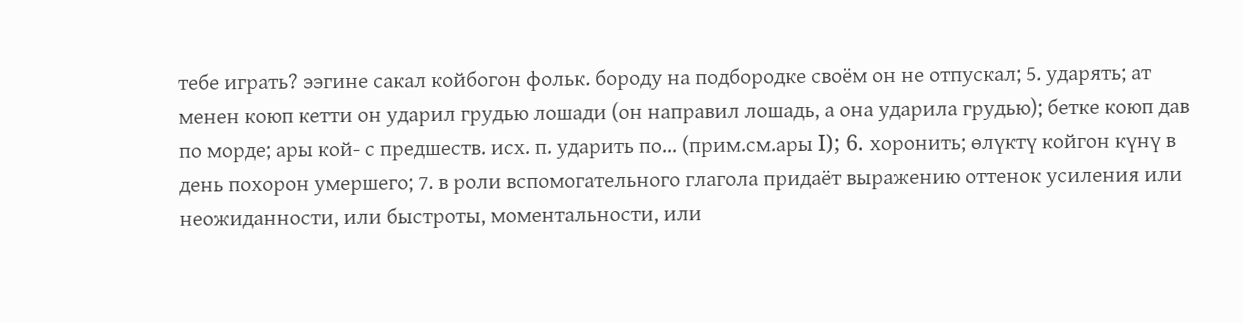тебе играть? ээгине сакал койбогон фольк. бороду на подбородке своём он не отпускал; 5. ударять; ат менен коюп кетти он ударил грудью лошади (он направил лошадь, а она ударила грудью); бетке коюп дав по морде; ары кой- с предшеств. исх. п. ударить по... (прим.см.ары I); 6. хоронить; өлүктү койгон күнү в день похорон умершего; 7. в роли вспомогательного глагола придаёт выражению оттенок усиления или неожиданности, или быстроты, моментальности, или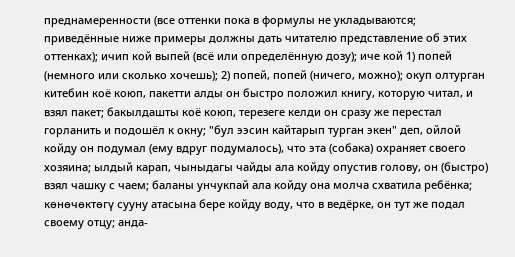преднамеренности (все оттенки пока в формулы не укладываются; приведённые ниже примеры должны дать читателю представление об этих оттенках); ичип кой выпей (всё или определённую дозу); иче кой 1) попей (немного или сколько хочешь); 2) попей, попей (ничего, можно); окуп олтурган китебин коё коюп, пакетти алды он быстро положил книгу, которую читал, и взял пакет; бакылдашты коё коюп, терезеге келди он сразу же перестал горланить и подошёл к окну; "бул ээсин кайтарып турган экен" деп, ойлой койду он подумал (ему вдруг подумалось), что эта (собака) охраняет своего хозяина; ылдый карап, чыныдагы чайды ала койду опустив голову, он (быстро) взял чашку с чаем; баланы унчукпай ала койду она молча схватила ребёнка; көнөчөктөгү сууну атасына бере койду воду, что в ведёрке, он тут же подал своему отцу; анда-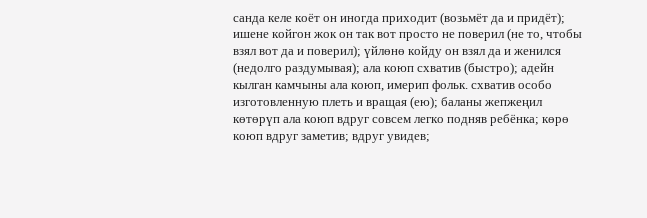санда келе коёт он иногда приходит (возьмёт да и придёт); ишене койгон жок он так вот просто не поверил (не то, чтобы взял вот да и поверил); үйлөнө койду он взял да и женился (недолго раздумывая); ала коюп схватив (быстро); адейн кылган камчыны ала коюп, имерип фольк. схватив особо изготовленную плеть и вращая (ею); баланы жепжеңил көтөрүп ала коюп вдруг совсем легко подняв ребёнка; көрө коюп вдруг заметив; вдруг увидев;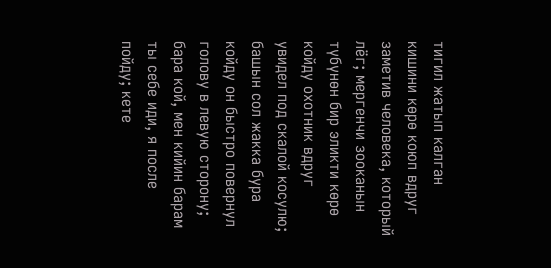тигил жатып калган кишини көрө коюп вдруг заметив человека, который лёг; мергенчи зооканын түбүнөн бир эликти көрө койду охотник вдруг увидел под скалой косулю; башын сол жакка бура койду он быстро повернул голову в левую сторону; бара кой, мен кийин барам ты себе иди, я после пойду; кете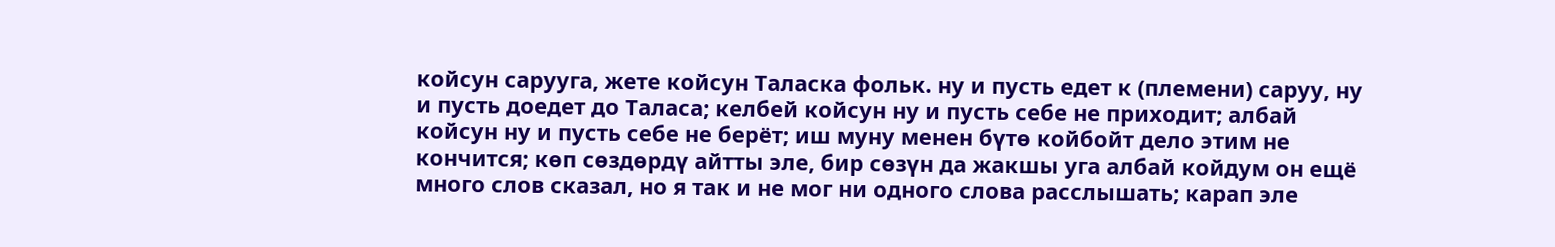койсун сарууга, жете койсун Таласка фольк. ну и пусть едет к (племени) саруу, ну и пусть доедет до Таласа; келбей койсун ну и пусть себе не приходит; албай койсун ну и пусть себе не берёт; иш муну менен бүтө койбойт дело этим не кончится; көп сөздөрдү айтты эле, бир сөзүн да жакшы уга албай койдум он ещё много слов сказал, но я так и не мог ни одного слова расслышать; карап эле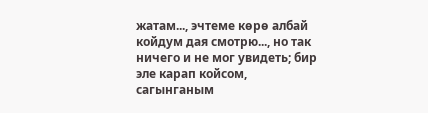жатам..., эчтеме көрө албай койдум дая смотрю..., но так ничего и не мог увидеть; бир эле карап койсом, сагынганым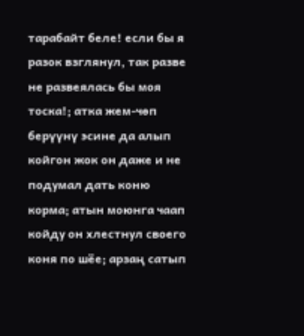тарабайт беле! если бы я разок взглянул, так разве не развеялась бы моя тоска!; атка жем-чөп берүүнү эсине да алып койгон жок он даже и не подумал дать коню корма; атын моюнга чаап койду он хлестнул своего коня по шёе; арзаң сатып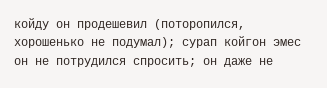койду он продешевил (поторопился, хорошенько не подумал); сурап койгон эмес он не потрудился спросить; он даже не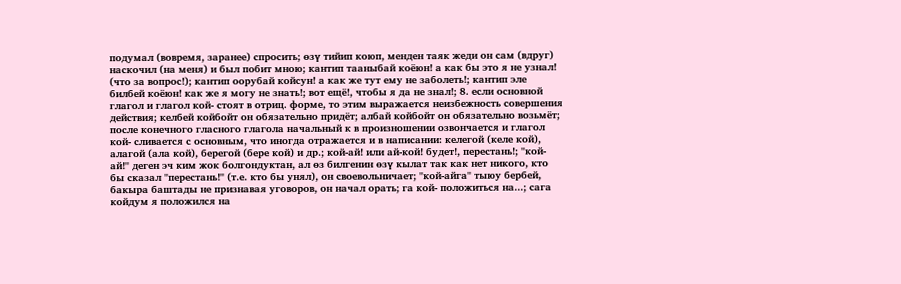подумал (вовремя, заранее) спросить; өзү тийип коюп, менден таяк жеди он сам (вдруг) наскочил (на меня) и был побит мною; кантип тааныбай коёюн! а как бы это я не узнал! (что за вопрос!); кантип оорубай койсун! а как же тут ему не заболеть!; кантип эле билбей коёюн! как же я могу не знать!; вот ещё!, чтобы я да не знал!; 8. если основной глагол и глагол кой- стоят в отриц. форме, то этим выражается неизбежность совершения действия; келбей койбойт он обязательно придёт; албай койбойт он обязательно возьмёт; после конечного гласного глагола начальный к в произношении озвончается и глагол кой- сливается с основным, что иногда отражается и в написании: келегой (келе кой), алагой (ала кой), берегой (бере кой) и др.; кой-ай! или ай-кой! будет!, перестань!; "кой-ай!" деген эч ким жок болгондуктан, ал өз билгенин өзү кылат так как нет никого, кто бы сказал "перестань!" (т.е. кто бы унял), он своевольничает; "кой-айга" тыюу бербей, бакыра баштады не признавая уговоров, он начал орать; га кой- положиться на...; сага койдум я положился на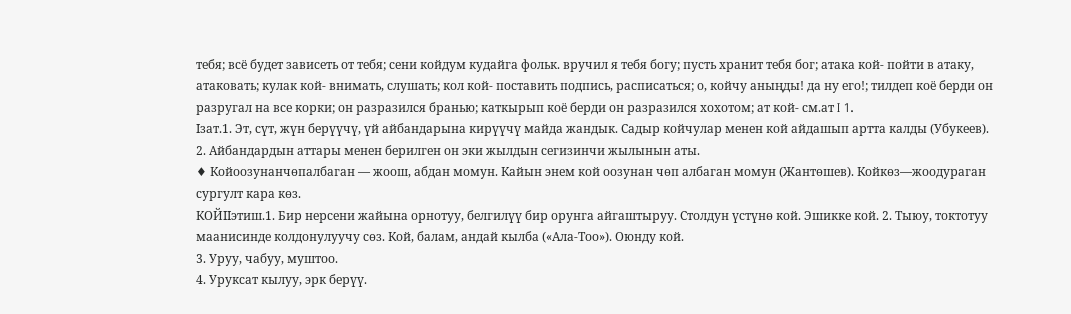тебя; всё будет зависеть от тебя; сени койдум кудайга фольк. вручил я тебя богу; пусть хранит тебя бог; атака кой- пойти в атаку, атаковать; кулак кой- внимать, слушать; кол кой- поставить подпись, расписаться; о, койчу аныңды! да ну его!; тилдеп коё берди он разругал на все корки; он разразился бранью; каткырып коё берди он разразился хохотом; ат кой- см.ат I 1.
Iзат.1. Эт, сүт, жүн берүүчү, үй айбандарына кирүүчү майда жандык. Садыр койчулар менен кой айдашып артта калды (Убукеев).
2. Айбандардын аттары менен берилген он эки жылдын сегизинчи жылынын аты.
♦ Койоозунанчөпалбаган — жоош, абдан момун. Кайын энем кой оозунан чөп албаган момун (Жантөшев). Койкөз—жоодураган сургулт кара көз.
КОЙIIэтиш.1. Бир нерсени жайына орнотуу, белгилүү бир орунга айгаштыруу. Столдун үстүнө кой. Эшикке кой. 2. Тыюу, токтотуу маанисинде колдонулуучу сөз. Кой, балам, андай кылба («Ала-Тоо»). Оюнду кой.
3. Уруу, чабуу, муштоо.
4. Уруксат кылуу, эрк берүү.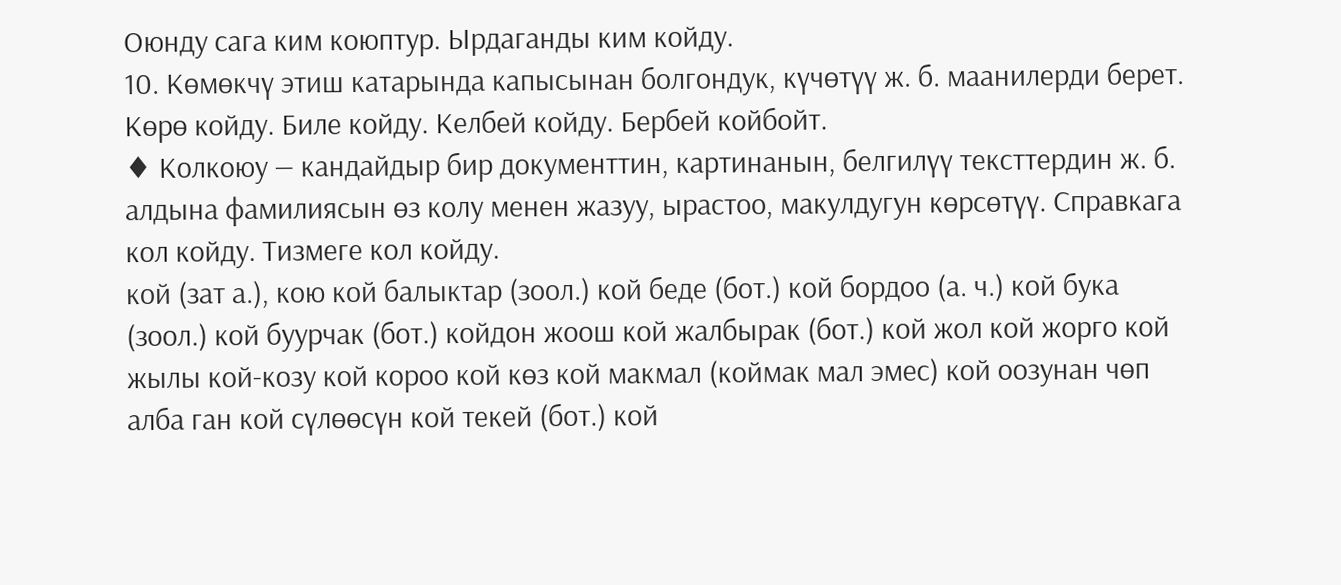Оюнду сага ким коюптур. Ырдаганды ким койду.
10. Көмөкчү этиш катарында капысынан болгондук, күчөтүү ж. б. маанилерди берет. Көрө койду. Биле койду. Келбей койду. Бербей койбойт.
♦ Колкоюу — кандайдыр бир документтин, картинанын, белгилүү тексттердин ж. б. алдына фамилиясын өз колу менен жазуу, ырастоо, макулдугун көрсөтүү. Справкага кол койду. Тизмеге кол койду.
кой (зат а.), кою кой балыктар (зоол.) кой беде (бот.) кой бордоо (а. ч.) кой бука (зоол.) кой буурчак (бот.) койдон жоош кой жалбырак (бот.) кой жол кой жорго кой жылы кой-козу кой короо кой көз кой макмал (коймак мал эмес) кой оозунан чөп алба ган кой сүлөөсүн кой текей (бот.) кой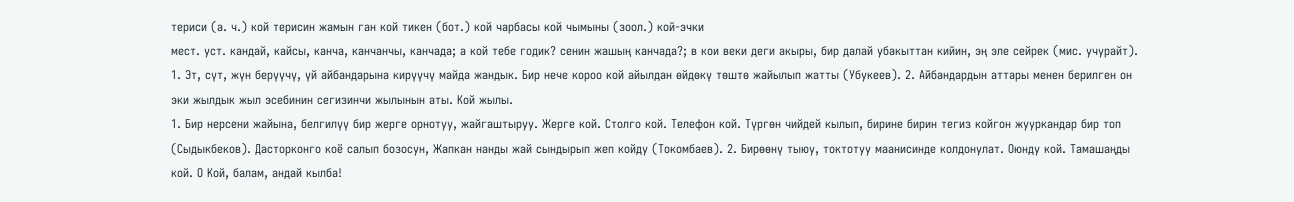териси (а. ч.) кой терисин жамын ган кой тикен (бот.) кой чарбасы кой чымыны (зоол.) кой-эчки
мест. уст. кандай, кайсы, канча, канчанчы, канчада; а кой тебе годик? сенин жашың канчада?; в кои веки деги акыры, бир далай убакыттан кийин, эң эле сейрек (мис. учурайт).
1. Эт, сүт, жүн берүүчү, үй айбандарына кирүүчү майда жандык. Бир нече короо кой айылдан өйдөкү төштө жайылып жатты (Убукеев). 2. Айбандардын аттары менен берилген он эки жылдык жыл эсебинин сегизинчи жылынын аты. Кой жылы.
1. Бир нерсени жайына, белгилүү бир жерге орнотуу, жайгаштыруу. Жерге кой. Столго кой. Телефон кой. Түргөн чийдей кылып, бирине бирин тегиз койгон жууркандар бир топ (Сыдыкбеков). Дасторконго коё салып бозосун, Жапкан нанды жай сындырып жеп койду (Токомбаев). 2. Бирөөнү тыюу, токтотуу маанисинде колдонулат. Оюнду кой. Тамашаңды кой. О Кой, балам, андай кылба!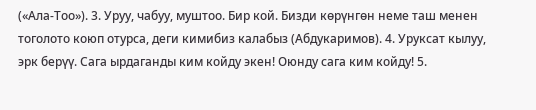(«Ала-Тоо»). 3. Уруу, чабуу, муштоо. Бир кой. Бизди көрүнгөн неме таш менен тоголото коюп отурса, деги кимибиз калабыз (Абдукаримов). 4. Уруксат кылуу, эрк берүү. Сага ырдаганды ким койду экен! Оюнду сага ким койду! 5.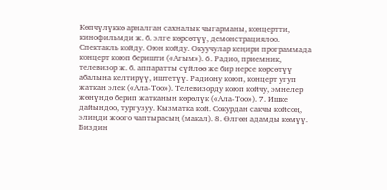Көпчүлүккө арналган сахналык чыгарманы, концертти, кинофильмди ж. б. элге көрсөтүү, демонстрациялоо. Спектакль койду. Оюн койду. Окуучулар кеңири программада концерт коюп беришти («Агым»). 6. Радио, приемник, телевизор ж. б. аппаратты сүйлөө же бир нерсе көрсөтүү абалына келтирүү, иштетүү. Радиону коюп, концерт угуп жаткан элек («Ала-Тоо»). Телевизорду коюп койчу, эмнелер жөнүндө берип жатканын көрөлүк («Ала-Тоо»). 7. Ишке дайындоо, тургузуу. Кызматка кой. Сокурдан сакчы койсоң, элиңди жоого чаптырасың (макал). 8. Өлгөн адамды көмүү. Биздин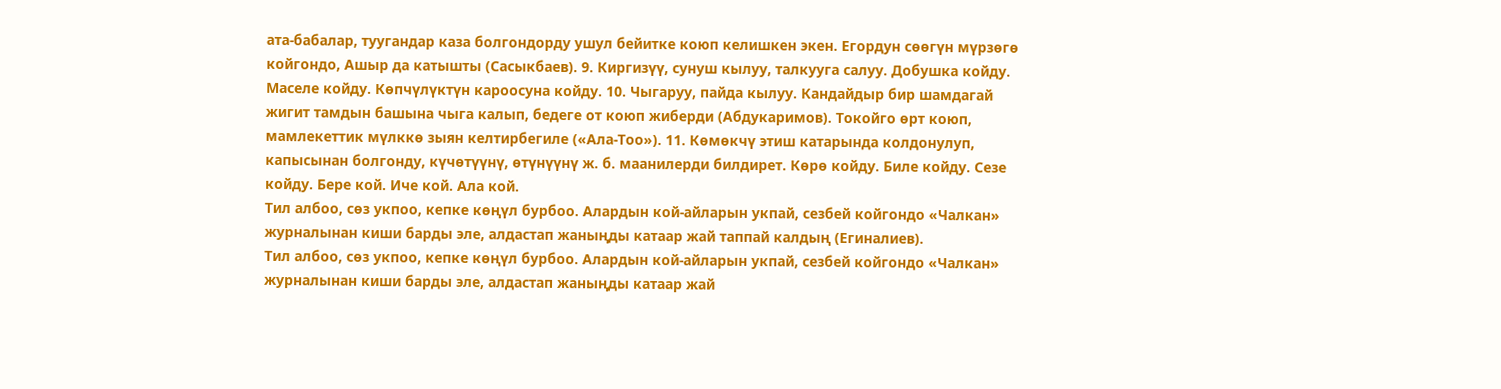ата-бабалар, туугандар каза болгондорду ушул бейитке коюп келишкен экен. Егордун сөөгүн мүрзөгө койгондо, Ашыр да катышты (Сасыкбаев). 9. Киргизүү, сунуш кылуу, талкууга салуу. Добушка койду. Маселе койду. Көпчүлүктүн кароосуна койду. 10. Чыгаруу, пайда кылуу. Кандайдыр бир шамдагай жигит тамдын башына чыга калып, бедеге от коюп жиберди (Абдукаримов). Токойго өрт коюп, мамлекеттик мүлккө зыян келтирбегиле («Ала-Тоо»). 11. Көмөкчү этиш катарында колдонулуп, капысынан болгонду, күчөтүүнү, өтүнүүнү ж. б. маанилерди билдирет. Көрө койду. Биле койду. Сезе койду. Бере кой. Иче кой. Ала кой.
Тил албоо, сөз укпоо, кепке көңүл бурбоо. Алардын кой-айларын укпай, сезбей койгондо «Чалкан» журналынан киши барды эле, алдастап жаныңды катаар жай таппай калдың (Егиналиев).
Тил албоо, сөз укпоо, кепке көңүл бурбоо. Алардын кой-айларын укпай, сезбей койгондо «Чалкан» журналынан киши барды эле, алдастап жаныңды катаар жай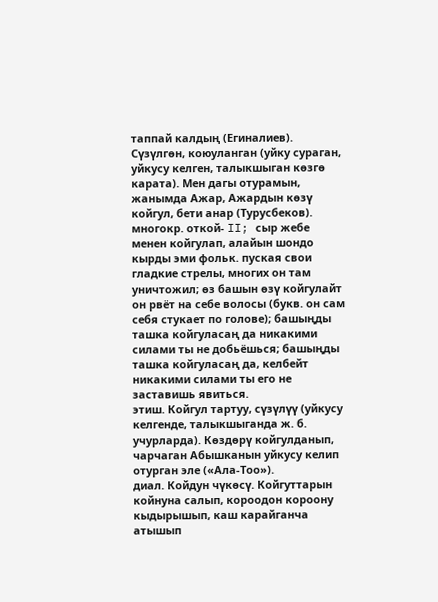таппай калдың (Егиналиев).
Сүзүлгөн, коюуланган (уйку сураган, уйкусу келген, талыкшыган көзгө карата). Мен дагы отурамын, жанымда Ажар, Ажардын көзү койгул, бети анар (Турусбеков).
многокр. откой- II; сыр жебе менен койгулап, алайын шондо кырды эми фольк. пуская свои гладкие стрелы, многих он там уничтожил; өз башын өзү койгулайт он рвёт на себе волосы (букв. он сам себя стукает по голове); башыңды ташка койгуласаң да никакими силами ты не добьёшься; башыңды ташка койгуласаң да, келбейт никакими силами ты его не заставишь явиться.
этиш. Койгул тартуу, сүзүлүү (уйкусу келгенде, талыкшыганда ж. б. учурларда). Көздөрү койгулданып, чарчаган Абышканын уйкусу келип отурган эле («Ала-Тоо»).
диал. Койдун чүкөсү. Койгуттарын койнуна салып, короодон короону кыдырышып, каш карайганча атышып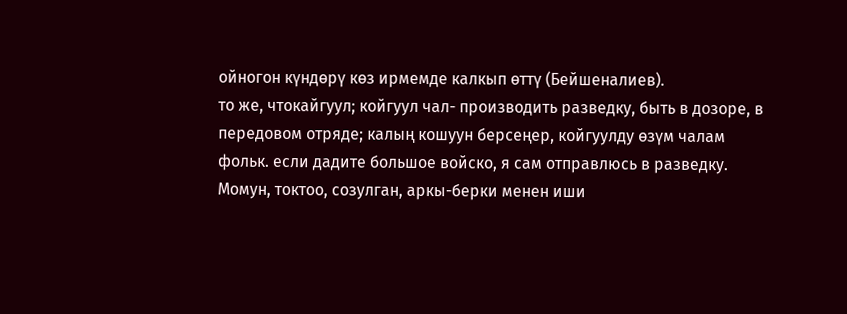ойногон күндөрү көз ирмемде калкып өттү (Бейшеналиев).
то же, чтокайгуул; койгуул чал- производить разведку, быть в дозоре, в передовом отряде; калың кошуун берсеңер, койгуулду өзүм чалам фольк. если дадите большое войско, я сам отправлюсь в разведку.
Момун, токтоо, созулган, аркы-берки менен иши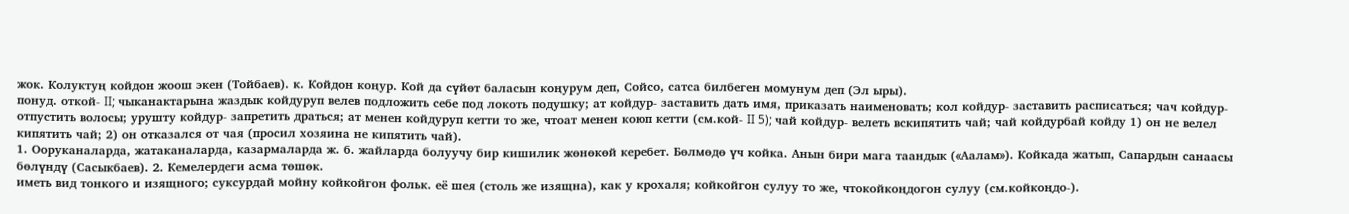жок. Колуктуң койдон жоош экен (Тойбаев). к. Койдон коңур. Кой да сүйөт баласын коңурум деп, Сойсо, сатса билбеген момунум деп (Эл ыры).
понуд. откой- II; чыканактарына жаздык койдуруп велев подложить себе под локоть подушку; ат койдур- заставить дать имя, приказать наименовать; кол койдур- заставить расписаться; чач койдур- отпустить волосы; урушту койдур- запретить драться; ат менен койдуруп кетти то же, чтоат менен коюп кетти (см.кой- II 5); чай койдур- велеть вскипятить чай; чай койдурбай койду 1) он не велел кипятить чай; 2) он отказался от чая (просил хозяина не кипятить чай).
1. Ооруканаларда, жатаканаларда, казармаларда ж. б. жайларда болуучу бир кишилик жөнөкөй керебет. Бөлмөдө үч койка. Анын бири мага таандык («Аалам»). Койкада жатып, Сапардын санаасы бөлүндү (Сасыкбаев). 2. Кемелердеги асма төшөк.
иметь вид тонкого и изящного; суксурдай мойну койкойгон фольк. её шея (столь же изящна), как у крохаля; койкойгон сулуу то же, чтокойкоңдогон сулуу (см.койкоңдо-).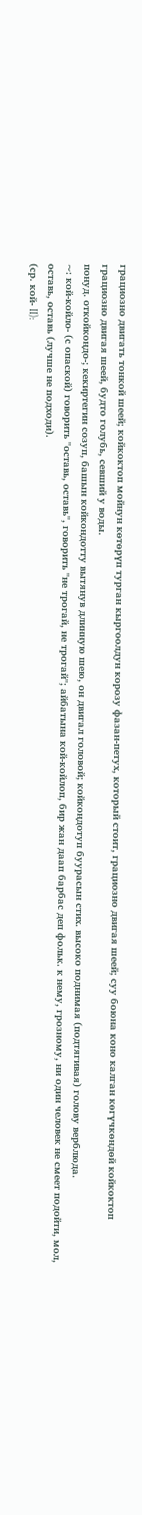грациозно двигать тонкой шеей; койкоктоп мойнун көтөрүп турган кыргоолдун корозу фазан-петух, который стоит, грациозно двигая шеей; суу боюна коно калган көгүчкөндөй койкоктоп грациозно двигая шеей, будто голубь, севший у воды.
понуд. откойкоңдо-; кекиртегин созуп, башын койкондотту вытянув длинную шею, он двигал головой; койкоңдотуп буурасын стих. высоко поднимая (подтягивая) голову верблюда.
~: кой-койло- (с опаской) говорить "оставь, оставь", говорить "не трогай, не трогай"; айбатына кой-койлоп, бир жан даап барбас деп фольк. к нему, грозному, ни один человек не смеет подойти, мол, оставь, оставь (лучше не подходи).
(ср. кой- II):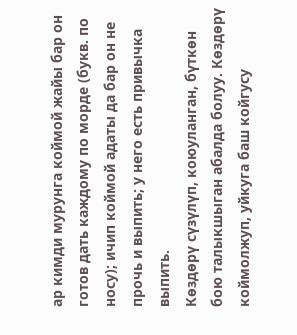ар кимди мурунга коймой жайы бар он готов дать каждому по морде (букв. по носу); ичип коймой адаты да бар он не прочь и выпить; у него есть привычка выпить.
Көздөрү сүзүлүп, коюуланган, бүткөн бою талыкшыган абалда болуу. Көздөрү коймолжуп, уйкуга баш койгусу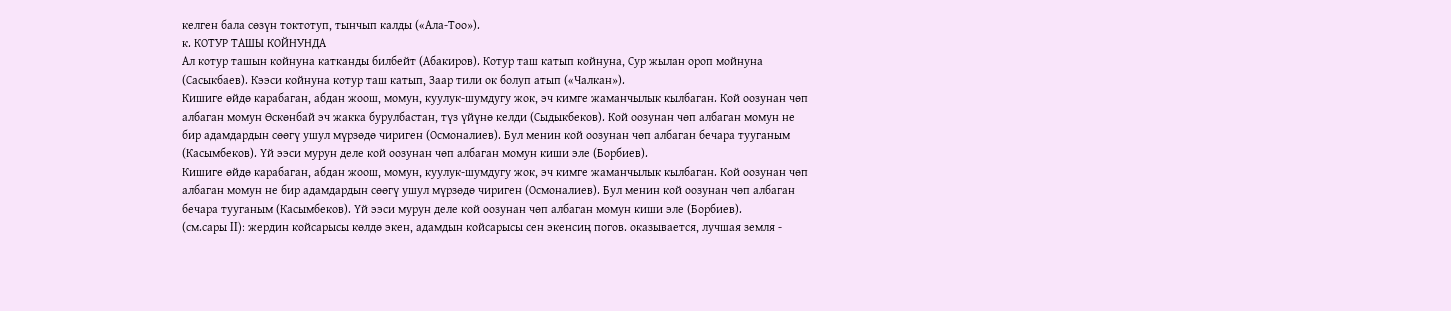келген бала сөзүн токтотуп, тынчып калды («Ала-Тоо»).
к. КОТУР ТАШЫ КОЙНУНДА
Ал котур ташын койнуна катканды билбейт (Абакиров). Котур таш катып койнуна, Сур жылан ороп мойнуна (Сасыкбаев). Кээси койнуна котур таш катып, Заар тили ок болуп атып («Чалкан»).
Кишиге өйдө карабаган, абдан жоош, момун, куулук-шумдугу жок, эч кимге жаманчылык кылбаган. Кой оозунан чөп албаган момун Өскөнбай эч жакка бурулбастан, түз үйүнө келди (Сыдыкбеков). Кой оозунан чөп албаган момун не бир адамдардын сөөгү ушул мүрзөдө чириген (Осмоналиев). Бул менин кой оозунан чөп албаган бечара тууганым (Касымбеков). Үй ээси мурун деле кой оозунан чөп албаган момун киши эле (Борбиев).
Кишиге өйдө карабаган, абдан жоош, момун, куулук-шумдугу жок, эч кимге жаманчылык кылбаган. Кой оозунан чөп албаган момун не бир адамдардын сөөгү ушул мүрзөдө чириген (Осмоналиев). Бул менин кой оозунан чөп албаган бечара тууганым (Касымбеков). Үй ээси мурун деле кой оозунан чөп албаган момун киши эле (Борбиев).
(см.сары II): жердин койсарысы көлдө экен, адамдын койсарысы сен экенсиң погов. оказывается, лучшая земля -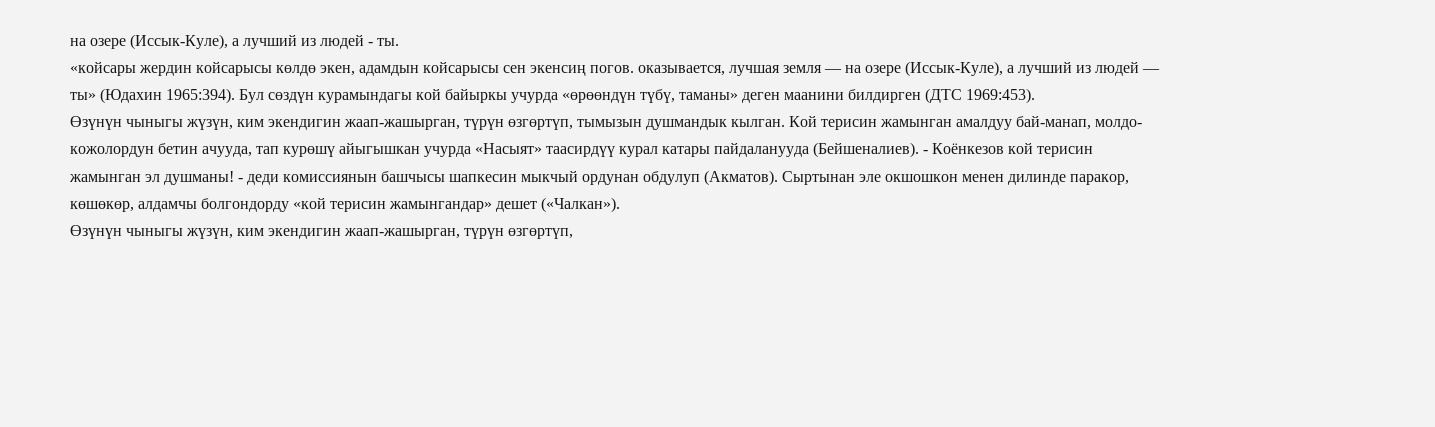на озере (Иссык-Куле), а лучший из людей - ты.
«койсары жердин койсарысы көлдө экен, адамдын койсарысы сен экенсиң погов. оказывается, лучшая земля — на озере (Иссык-Куле), а лучший из людей — ты» (Юдахин 1965:394). Бул сөздүн курамындагы кой байыркы учурда «өрөөндүн түбү, таманы» деген маанини билдирген (ДТС 1969:453).
Өзүнүн чыныгы жүзүн, ким экендигин жаап-жашырган, түрүн өзгөртүп, тымызын душмандык кылган. Кой терисин жамынган амалдуу бай-манап, молдо-кожолордун бетин ачууда, тап курөшү айыгышкан учурда «Насыят» таасирдүү курал катары пайдаланууда (Бейшеналиев). - Коёнкезов кой терисин жамынган эл душманы! - деди комиссиянын башчысы шапкесин мыкчый ордунан обдулуп (Акматов). Сыртынан эле окшошкон менен дилинде паракор, көшөкөр, алдамчы болгондорду «кой терисин жамынгандар» дешет («Чалкан»).
Өзүнүн чыныгы жүзүн, ким экендигин жаап-жашырган, түрүн өзгөртүп,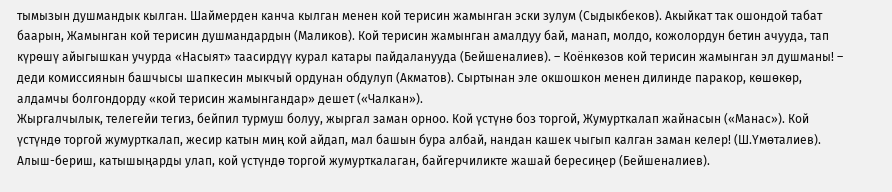тымызын душмандык кылган. Шаймерден канча кылган менен кой терисин жамынган эски зулум (Сыдыкбеков). Акыйкат так ошондой табат баарын, Жамынган кой терисин душмандардын (Маликов). Кой терисин жамынган амалдуу бай, манап, молдо, кожолордун бетин ачууда, тап күрөшү айыгышкан учурда «Насыят» таасирдүү курал катары пайдаланууда (Бейшеналиев). – Коёнкөзов кой терисин жамынган эл душманы! – деди комиссиянын башчысы шапкесин мыкчый ордунан обдулуп (Акматов). Сыртынан эле окшошкон менен дилинде паракор, көшөкөр, алдамчы болгондорду «кой терисин жамынгандар» дешет («Чалкан»).
Жыргалчылык, телегейи тегиз, бейпил турмуш болуу, жыргал заман орноо. Кой үстүнө боз торгой, Жумурткалап жайнасын («Манас»). Кой үстүндө торгой жумурткалап, жесир катын миң кой айдап, мал башын бура албай, нандан кашек чыгып калган заман келер! (Ш.Үмөталиев). Алыш-бериш, катышыңарды улап, кой үстүндө торгой жумурткалаган, байгерчиликте жашай бересиңер (Бейшеналиев).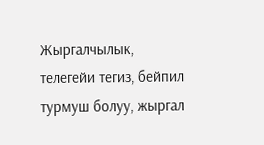Жыргалчылык, телегейи тегиз, бейпил турмуш болуу, жыргал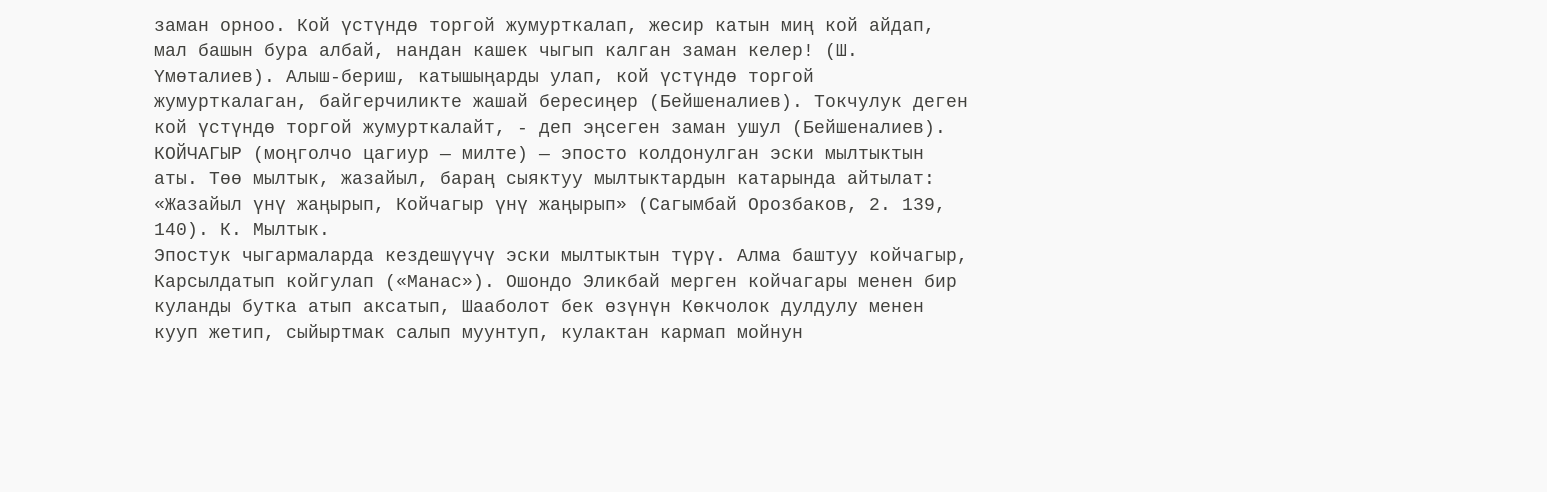заман орноо. Кой үстүндө торгой жумурткалап, жесир катын миң кой айдап, мал башын бура албай, нандан кашек чыгып калган заман келер! (Ш. Үмөталиев). Алыш-бериш, катышыңарды улап, кой үстүндө торгой жумурткалаган, байгерчиликте жашай бересиңер (Бейшеналиев). Токчулук деген кой үстүндө торгой жумурткалайт, - деп эңсеген заман ушул (Бейшеналиев).
КОЙЧАГЫР (моңголчо цагиур — милте) — эпосто колдонулган эски мылтыктын аты. Төө мылтык, жазайыл, бараң сыяктуу мылтыктардын катарында айтылат: «Жазайыл үнү жаңырып, Койчагыр үнү жаңырып» (Сагымбай Орозбаков, 2. 139, 140). К. Мылтык.
Эпостук чыгармаларда кездешүүчү эски мылтыктын түрү. Алма баштуу койчагыр, Карсылдатып койгулап («Манас»). Ошондо Эликбай мерген койчагары менен бир куланды бутка атып аксатып, Шааболот бек өзүнүн Көкчолок дулдулу менен кууп жетип, сыйыртмак салып муунтуп, кулактан кармап мойнун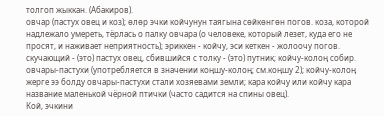толгоп жыккан. (Абакиров).
овчар (пастух овец и коз); өлөр эчки койчунун таягына сөйкөнгөн погов. коза, которой надлежало умереть, тёрлась о палку овчара (о человеке, который лезет, куда его не просят, и наживает неприятность); эриккен - койчу, эси кеткен - жолоочу погов. скучающий - (это) пастух овец, сбившийся с толку - (это) путник; койчу-колоң собир. овчары-пастухи (употребляется в значении коңшу-колоң; см.коңшу 2); койчу-колоң жерге ээ болду овчары-пастухи стали хозяевами земли; кара койчу или койчу кара название маленькой чёрной птички (часто садится на спины овец).
Кой, эчкини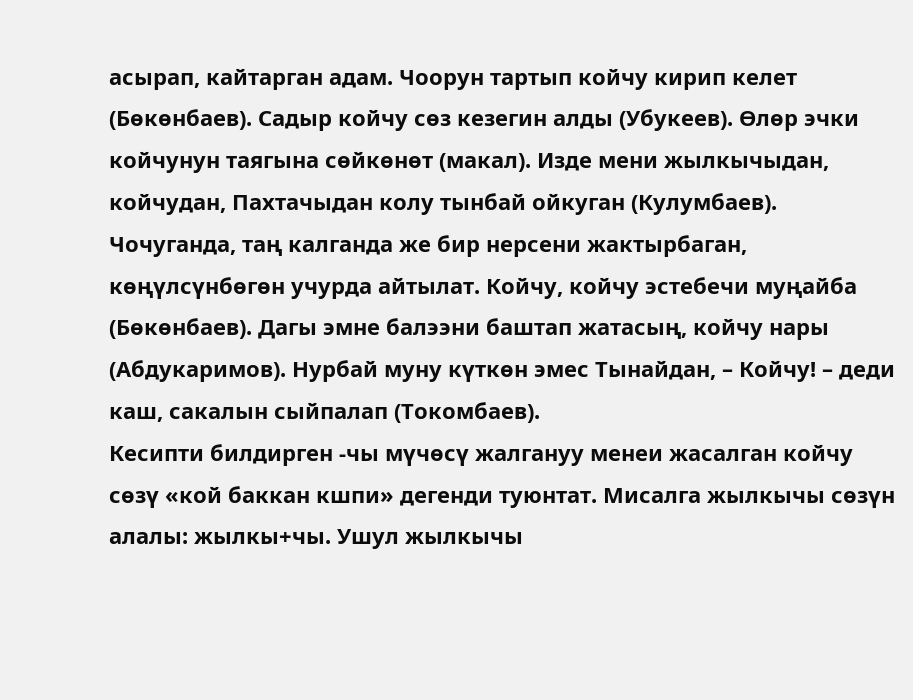асырап, кайтарган адам. Чоорун тартып койчу кирип келет (Бөкөнбаев). Садыр койчу сөз кезегин алды (Убукеев). Өлөр эчки койчунун таягына сөйкөнөт (макал). Изде мени жылкычыдан, койчудан, Пахтачыдан колу тынбай ойкуган (Кулумбаев).
Чочуганда, таң калганда же бир нерсени жактырбаган, көңүлсүнбөгөн учурда айтылат. Койчу, койчу эстебечи муңайба (Бөкөнбаев). Дагы эмне балээни баштап жатасың, койчу нары (Абдукаримов). Нурбай муну күткөн эмес Тынайдан, – Койчу! – деди каш, сакалын сыйпалап (Токомбаев).
Кесипти билдирген -чы мүчөсү жалгануу менеи жасалган койчу сөзү «кой баккан кшпи» дегенди туюнтат. Мисалга жылкычы сөзүн алалы: жылкы+чы. Ушул жылкычы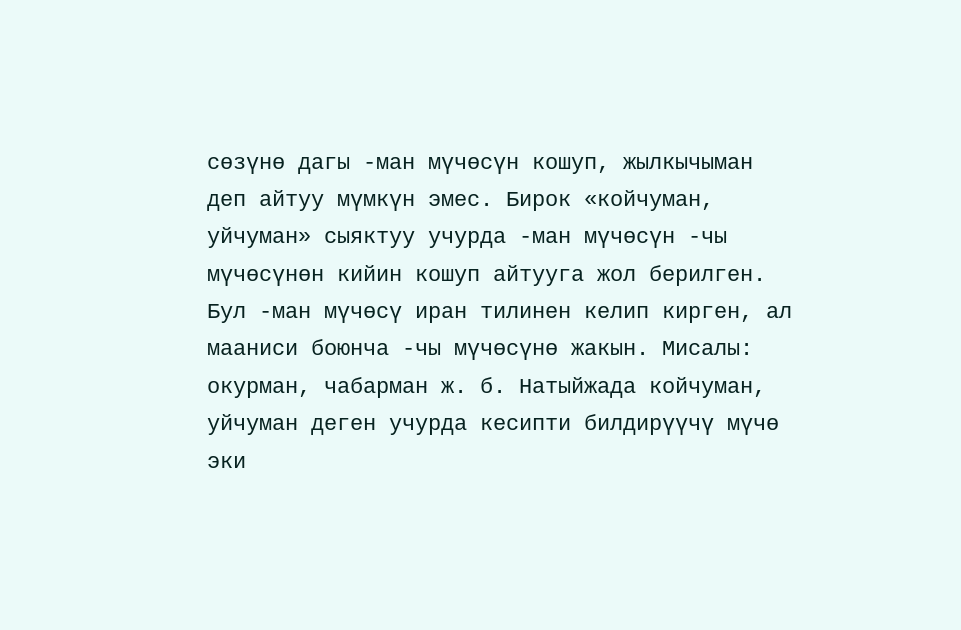сөзүнө дагы -ман мүчөсүн кошуп, жылкычыман деп айтуу мүмкүн эмес. Бирок «койчуман, уйчуман» сыяктуу учурда -ман мүчөсүн -чы мүчөсүнөн кийин кошуп айтууга жол берилген. Бул -ман мүчөсү иран тилинен келип кирген, ал мааниси боюнча -чы мүчөсүнө жакын. Мисалы: окурман, чабарман ж. б. Натыйжада койчуман, уйчуман деген учурда кесипти билдирүүчү мүчө эки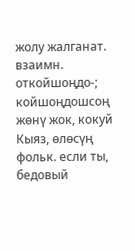жолу жалганат.
взаимн. откойшоңдо-; койшоңдошсоң жөнү жок, кокуй Кыяз, өлөсүң фольк. если ты, бедовый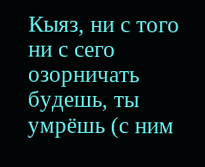Кыяз, ни с того ни с сего озорничать будешь, ты умрёшь (с ним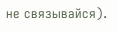не связывайся).